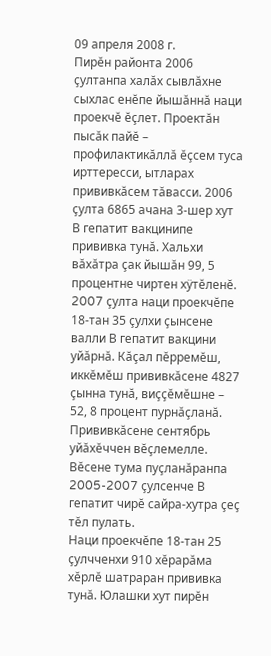09 апреля 2008 г.
Пирĕн районта 2006 çултанпа халăх сывлăхне сыхлас енĕпе йышăннă наци проекчĕ ĕçлет. Проектăн пысăк пайĕ – профилактикăллă ĕçсем туса ирттересси, ытларах прививкăсем тăвасси. 2006 çулта 6865 ачана 3-шер хут В гепатит вакцинипе прививка тунă. Хальхи вăхăтра çак йышăн 99, 5 процентне чиртен хÿтĕленĕ. 2007 çулта наци проекчĕпе 18-тан 35 çулхи çынсене валли В гепатит вакцини уйăрнă. Кăçал пĕрремĕш, иккĕмĕш прививкăсене 4827 çынна тунă, виççĕмĕшне – 52, 8 процент пурнăçланă. Прививкăсене сентябрь уйăхĕччен вĕçлемелле. Вĕсене тума пуçланăранпа 2005-2007 çулсенче В гепатит чирĕ сайра-хутра çеç тĕл пулать.
Наци проекчĕпе 18-тан 25 çулчченхи 910 хĕрарăма хĕрлĕ шатраран прививка тунă. Юлашки хут пирĕн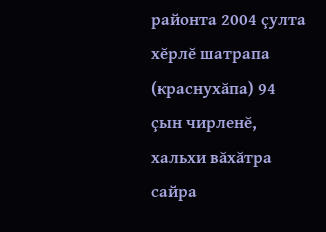районта 2004 çулта хĕрлĕ шатрапа (краснухăпа) 94 çын чирленĕ, хальхи вăхăтра сайра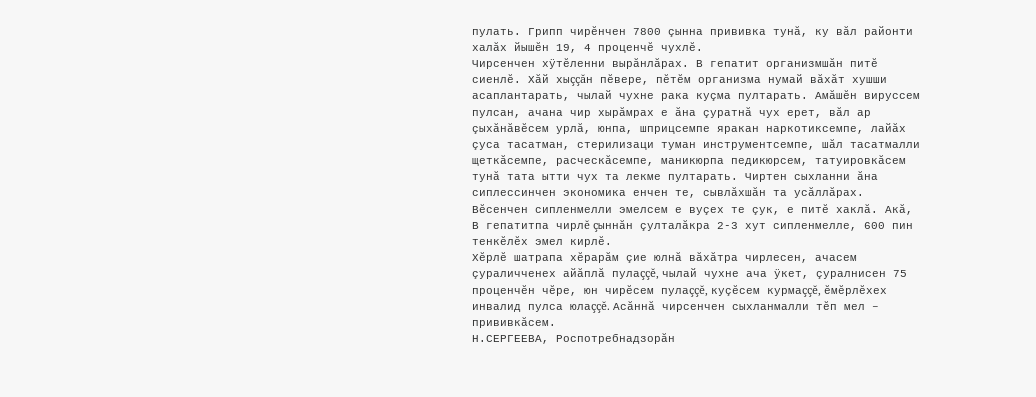пулать. Грипп чирĕнчен 7800 çынна прививка тунă, ку вăл районти халăх йышĕн 19, 4 проценчĕ чухлĕ.
Чирсенчен хÿтĕленни вырăнлăрах. В гепатит организмшăн питĕ сиенлĕ. Хăй хыççăн пĕвере, пĕтĕм организма нумай вăхăт хушши асаплантарать, чылай чухне рака куçма пултарать. Амăшĕн вируссем пулсан, ачана чир хырăмрах е ăна çуратнă чух ерет, вăл ар çыхăнăвĕсем урлă, юнпа, шприцсемпе яракан наркотиксемпе, лайăх çуса тасатман, стерилизаци туман инструментсемпе, шăл тасатмалли щеткăсемпе, расческăсемпе, маникюрпа педикюрсем, татуировкăсем тунă тата ытти чух та лекме пултарать. Чиртен сыхланни ăна сиплессинчен экономика енчен те, сывлăхшăн та усăллăрах. Вĕсенчен сипленмелли эмелсем е вуçех те çук, е питĕ хаклă. Акă, В гепатитпа чирлĕ çыннăн çулталăкра 2-3 хут сипленмелле, 600 пин тенкĕлĕх эмел кирлĕ.
Хĕрлĕ шатрапа хĕрарăм çие юлнă вăхăтра чирлесен, ачасем çураличченех айăплă пулаççĕ, чылай чухне ача ÿкет, çуралнисен 75 проценчĕн чĕре, юн чирĕсем пулаççĕ, куçĕсем курмаççĕ, ĕмĕрлĕхех инвалид пулса юлаççĕ. Асăннă чирсенчен сыхланмалли тĕп мел – прививкăсем.
Н.СЕРГЕЕВА, Роспотребнадзорăн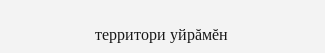территори уйрăмĕн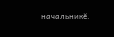начальникĕ.